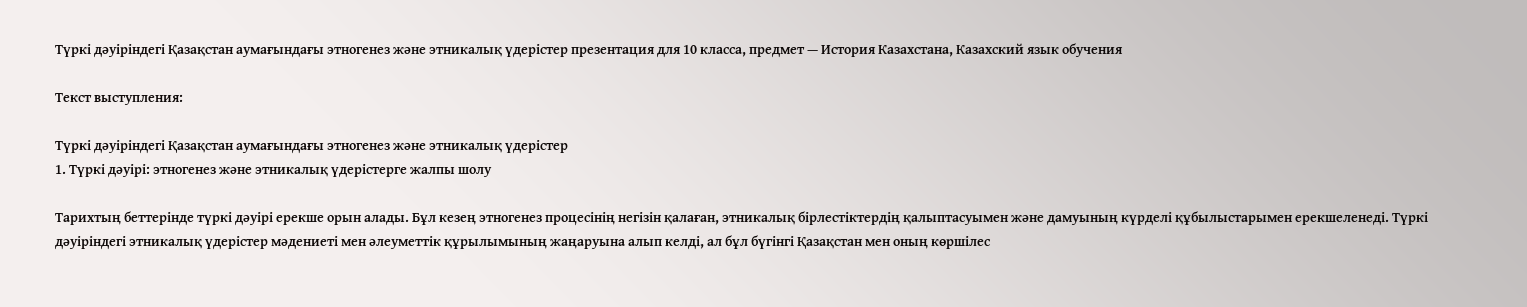Түркі дәуіріндегі Қазақстан аумағындағы этногенез және этникалық үдерістер презентация для 10 класса, предмет — История Казахстана, Казахский язык обучения

Текст выступления:

Түркі дәуіріндегі Қазақстан аумағындағы этногенез және этникалық үдерістер
1. Түркі дәуірі: этногенез және этникалық үдерістерге жалпы шолу

Тарихтың беттерінде түркі дәуірі ерекше орын алады. Бұл кезең этногенез процесінің негізін қалаған, этникалық бірлестіктердің қалыптасуымен және дамуының күрделі құбылыстарымен ерекшеленеді. Түркі дәуіріндегі этникалық үдерістер мәдениеті мен әлеуметтік құрылымының жаңаруына алып келді, ал бұл бүгінгі Қазақстан мен оның көршілес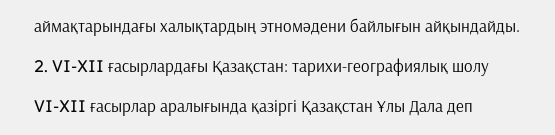аймақтарындағы халықтардың этномәдени байлығын айқындайды.

2. VI-XII ғасырлардағы Қазақстан: тарихи-географиялық шолу

VI-XII ғасырлар аралығында қазіргі Қазақстан Ұлы Дала деп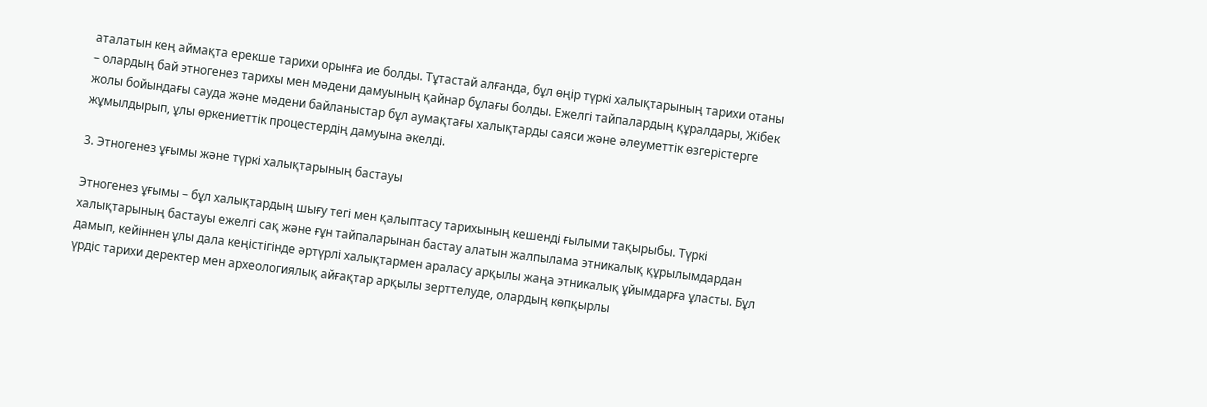аталатын кең аймақта ерекше тарихи орынға ие болды. Тұтастай алғанда, бұл өңір түркі халықтарының тарихи отаны – олардың бай этногенез тарихы мен мәдени дамуының қайнар бұлағы болды. Ежелгі тайпалардың құралдары, Жібек жолы бойындағы сауда және мәдени байланыстар бұл аумақтағы халықтарды саяси және әлеуметтік өзгерістерге жұмылдырып, ұлы өркениеттік процестердің дамуына әкелді.

3. Этногенез ұғымы және түркі халықтарының бастауы

Этногенез ұғымы – бұл халықтардың шығу тегі мен қалыптасу тарихының кешенді ғылыми тақырыбы. Түркі халықтарының бастауы ежелгі сақ және ғұн тайпаларынан бастау алатын жалпылама этникалық құрылымдардан дамып, кейіннен ұлы дала кеңістігінде әртүрлі халықтармен араласу арқылы жаңа этникалық ұйымдарға ұласты. Бұл үрдіс тарихи деректер мен археологиялық айғақтар арқылы зерттелуде, олардың көпқырлы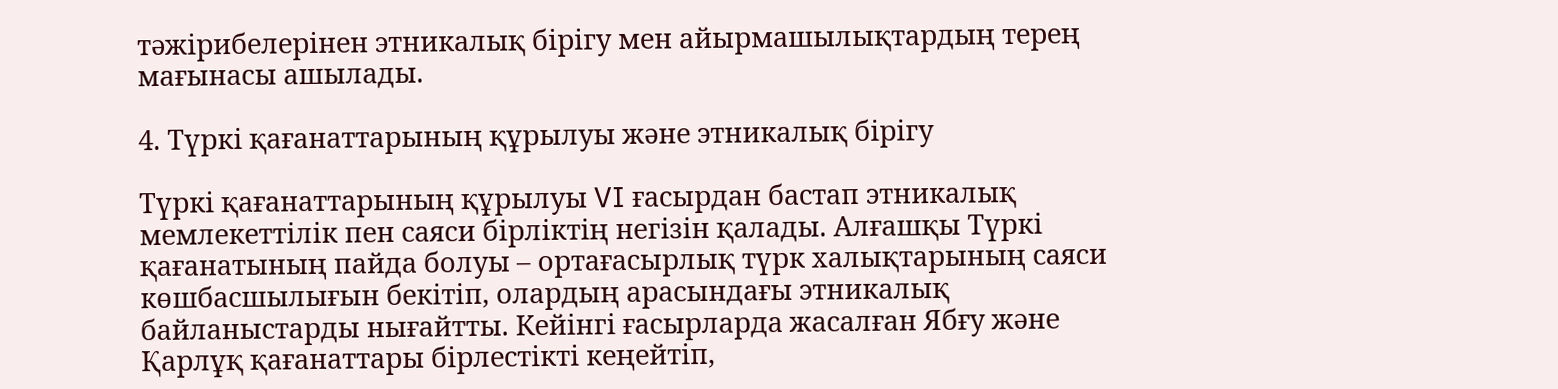тәжірибелерінен этникалық бірігу мен айырмашылықтардың терең мағынасы ашылады.

4. Түркі қағанаттарының құрылуы және этникалық бірігу

Түркі қағанаттарының құрылуы VI ғасырдан бастап этникалық мемлекеттілік пен саяси бірліктің негізін қалады. Алғашқы Түркі қағанатының пайда болуы – ортағасырлық түрк халықтарының саяси көшбасшылығын бекітіп, олардың арасындағы этникалық байланыстарды нығайтты. Кейінгі ғасырларда жасалған Ябғу және Қарлұқ қағанаттары бірлестікті кеңейтіп,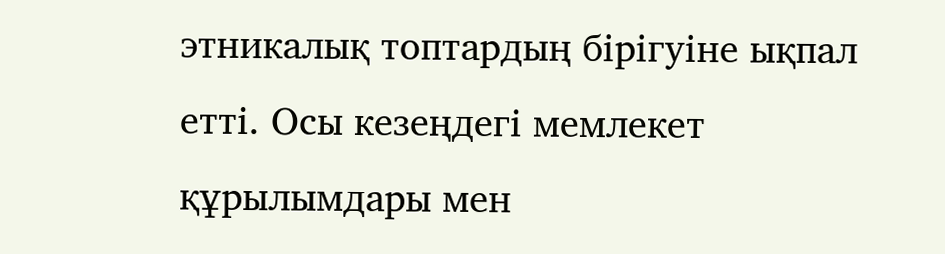этникалық топтардың бірігуіне ықпал етті. Осы кезеңдегі мемлекет құрылымдары мен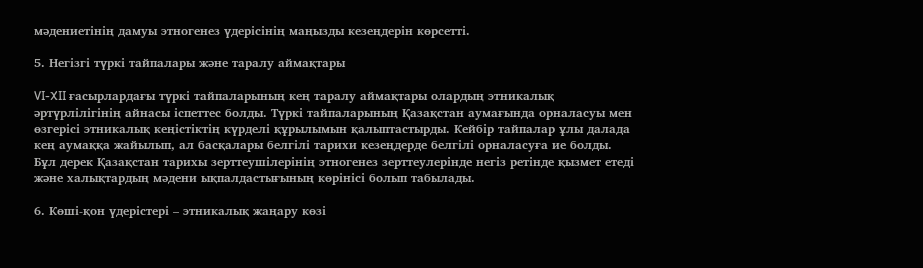мәдениетінің дамуы этногенез үдерісінің маңызды кезеңдерін көрсетті.

5. Негізгі түркі тайпалары және таралу аймақтары

VI-XII ғасырлардағы түркі тайпаларының кең таралу аймақтары олардың этникалық әртүрлілігінің айнасы іспеттес болды. Түркі тайпаларының Қазақстан аумағында орналасуы мен өзгерісі этникалық кеңістіктің күрделі құрылымын қалыптастырды. Кейбір тайпалар ұлы далада кең аумаққа жайылып, ал басқалары белгілі тарихи кезеңдерде белгілі орналасуға ие болды. Бұл дерек Қазақстан тарихы зерттеушілерінің этногенез зерттеулерінде негіз ретінде қызмет етеді және халықтардың мәдени ықпалдастығының көрінісі болып табылады.

6. Көші-қон үдерістері – этникалық жаңару көзі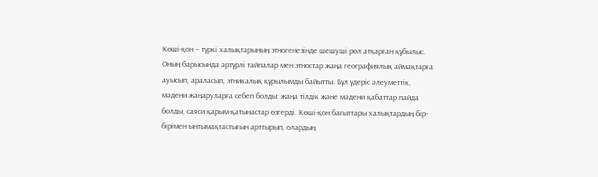Көші-қон – түркі халықтарының этногенезінде шешуші рөл атқарған құбылыс. Оның барысында әртүрлі тайпалар мен этностар жаңа географиялық аймақтарға ауысып, араласып, этникалық құрылымды байытты. Бұл үдеріс әлеуметтік, мәдени жаңаруларға себеп болды: жаңа тілдік және мәдени қабаттар пайда болды, саяси қарым-қатынастар өзгерді. Көші-қон бағыттары халықтардың бір-бірімен ынтымақтастығын арттырып, олардың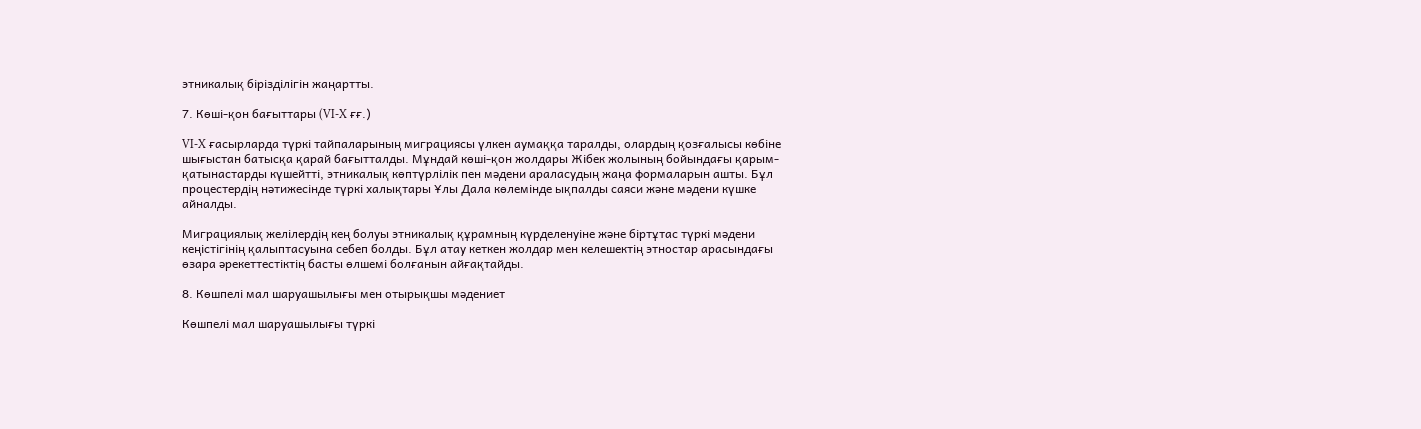этникалық бірізділігін жаңартты.

7. Көші-қон бағыттары (VI-X ғғ.)

VI-X ғасырларда түркі тайпаларының миграциясы үлкен аумаққа таралды, олардың қозғалысы көбіне шығыстан батысқа қарай бағытталды. Мұндай көші-қон жолдары Жібек жолының бойындағы қарым-қатынастарды күшейтті, этникалық көптүрлілік пен мәдени араласудың жаңа формаларын ашты. Бұл процестердің нәтижесінде түркі халықтары Ұлы Дала көлемінде ықпалды саяси және мәдени күшке айналды.

Миграциялық желілердің кең болуы этникалық құрамның күрделенуіне және біртұтас түркі мәдени кеңістігінің қалыптасуына себеп болды. Бұл атау кеткен жолдар мен келешектің этностар арасындағы өзара әрекеттестіктің басты өлшемі болғанын айғақтайды.

8. Көшпелі мал шаруашылығы мен отырықшы мәдениет

Көшпелі мал шаруашылығы түркі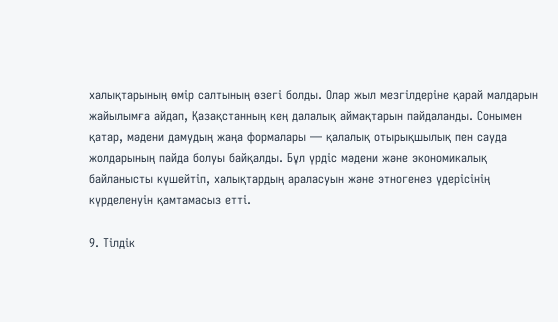халықтарының өмір салтының өзегі болды. Олар жыл мезгілдеріне қарай малдарын жайылымға айдап, Қазақстанның кең далалық аймақтарын пайдаланды. Сонымен қатар, мәдени дамудың жаңа формалары — қалалық отырықшылық пен сауда жолдарының пайда болуы байқалды. Бұл үрдіс мәдени және экономикалық байланысты күшейтіп, халықтардың араласуын және этногенез үдерісінің күрделенуін қамтамасыз етті.

9. Тілдік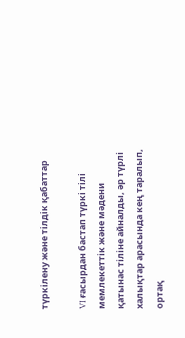түркілену және тілдік қабаттар

VI ғасырдан бастап түркі тілі мемлекеттік және мәдени қатынас тіліне айналды, әр түрлі халықтар арасында кең таралып, ортақ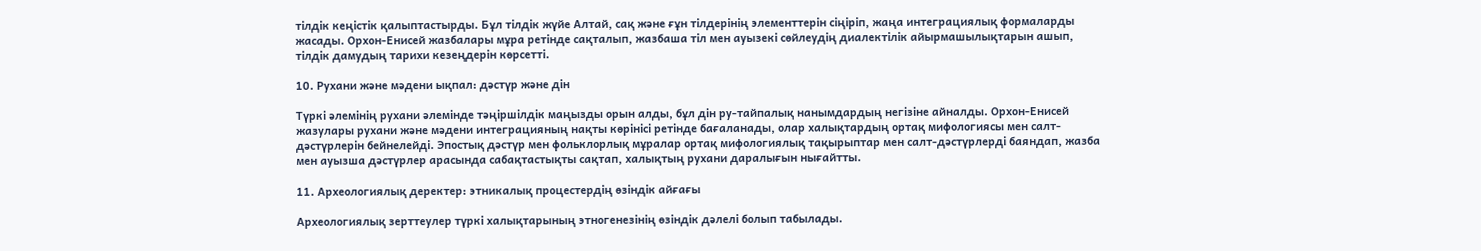тілдік кеңістік қалыптастырды. Бұл тілдік жүйе Алтай, сақ және ғұн тілдерінің элементтерін сіңіріп, жаңа интеграциялық формаларды жасады. Орхон-Енисей жазбалары мұра ретінде сақталып, жазбаша тіл мен ауызекі сөйлеудің диалектілік айырмашылықтарын ашып, тілдік дамудың тарихи кезеңдерін көрсетті.

10. Рухани және мәдени ықпал: дәстүр және дін

Түркі әлемінің рухани әлемінде тәңіршілдік маңызды орын алды, бұл дін ру-тайпалық нанымдардың негізіне айналды. Орхон-Енисей жазулары рухани және мәдени интеграцияның нақты көрінісі ретінде бағаланады, олар халықтардың ортақ мифологиясы мен салт-дәстүрлерін бейнелейді. Эпостық дәстүр мен фольклорлық мұралар ортақ мифологиялық тақырыптар мен салт-дәстүрлерді баяндап, жазба мен ауызша дәстүрлер арасында сабақтастықты сақтап, халықтың рухани даралығын нығайтты.

11. Археологиялық деректер: этникалық процестердің өзіндік айғағы

Археологиялық зерттеулер түркі халықтарының этногенезінің өзіндік дәлелі болып табылады.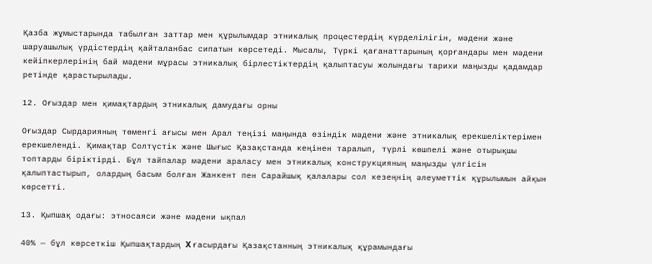Қазба жұмыстарында табылған заттар мен құрылымдар этникалық процестердің күрделілігін, мәдени және шаруашылық үрдістердің қайталанбас сипатын көрсетеді. Мысалы, Түркі қағанаттарының қорғандары мен мәдени кейіпкерлерінің бай мәдени мұрасы этникалық бірлестіктердің қалыптасуы жолындағы тарихи маңызды қадамдар ретінде қарастырылады.

12. Оғыздар мен қимақтардың этникалық дамудағы орны

Оғыздар Сырдарияның төменгі ағысы мен Арал теңізі маңында өзіндік мәдени және этникалық ерекшеліктерімен ерекшеленді. Қимақтар Солтүстік және Шығыс Қазақстанда кеңінен таралып, түрлі көшпелі және отырықшы топтарды біріктірді. Бұл тайпалар мәдени араласу мен этникалық конструкцияның маңызды үлгісін қалыптастырып, олардың басым болған Жанкент пен Сарайшық қалалары сол кезеңнің әлеуметтік құрылымын айқын көрсетті.

13. Қыпшақ одағы: этносаяси және мәдени ықпал

40% — бұл көрсеткіш Қыпшақтардың X ғасырдағы Қазақстанның этникалық құрамындағы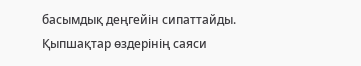басымдық деңгейін сипаттайды. Қыпшақтар өздерінің саяси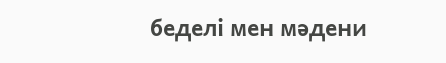беделі мен мәдени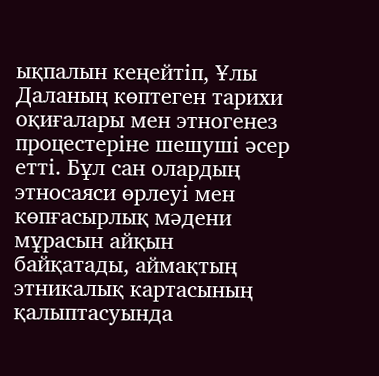ықпалын кеңейтіп, Ұлы Даланың көптеген тарихи оқиғалары мен этногенез процестеріне шешуші әсер етті. Бұл сан олардың этносаяси өрлеуі мен көпғасырлық мәдени мұрасын айқын байқатады, аймақтың этникалық картасының қалыптасуында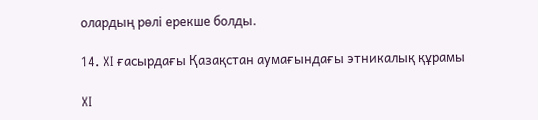олардың рөлі ерекше болды.

14. XI ғасырдағы Қазақстан аумағындағы этникалық құрамы

XI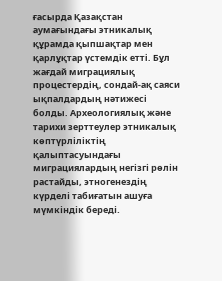ғасырда Қазақстан аумағындағы этникалық құрамда қыпшақтар мен қарлұқтар үстемдік етті. Бұл жағдай миграциялық процестердің, сондай-ақ саяси ықпалдардың нәтижесі болды. Археологиялық және тарихи зерттеулер этникалық көптүрліліктің қалыптасуындағы миграциялардың негізгі рөлін растайды, этногенездің күрделі табиғатын ашуға мүмкіндік береді.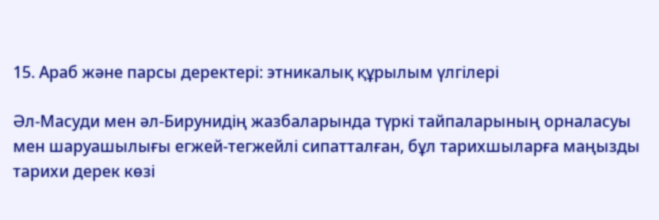15. Араб және парсы деректері: этникалық құрылым үлгілері

Әл-Масуди мен әл-Бирунидің жазбаларында түркі тайпаларының орналасуы мен шаруашылығы егжей-тегжейлі сипатталған, бұл тарихшыларға маңызды тарихи дерек көзі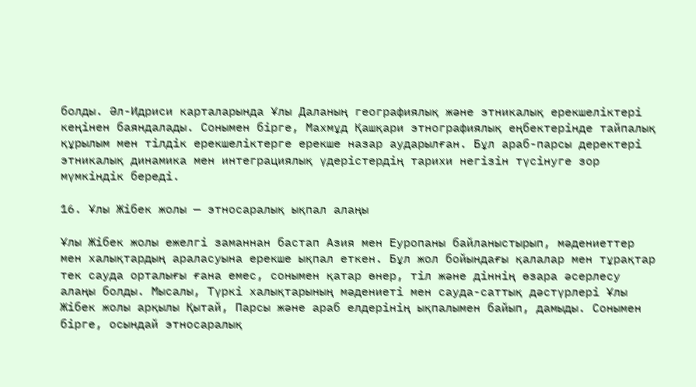болды. Әл-Идриси карталарында Ұлы Даланың географиялық және этникалық ерекшеліктері кеңінен баяндалады. Сонымен бірге, Махмұд Қашқари этнографиялық еңбектерінде тайпалық құрылым мен тілдік ерекшеліктерге ерекше назар аударылған. Бұл араб-парсы деректері этникалық динамика мен интеграциялық үдерістердің тарихи негізін түсінуге зор мүмкіндік береді.

16. Ұлы Жібек жолы — этносаралық ықпал алаңы

Ұлы Жібек жолы ежелгі заманнан бастап Азия мен Еуропаны байланыстырып, мәдениеттер мен халықтардың араласуына ерекше ықпал еткен. Бұл жол бойындағы қалалар мен тұрақтар тек сауда орталығы ғана емес, сонымен қатар өнер, тіл және діннің өзара әсерлесу алаңы болды. Мысалы, Түркі халықтарының мәдениеті мен сауда-саттық дәстүрлері Ұлы Жібек жолы арқылы Қытай, Парсы және араб елдерінің ықпалымен байып, дамыды. Сонымен бірге, осындай этносаралық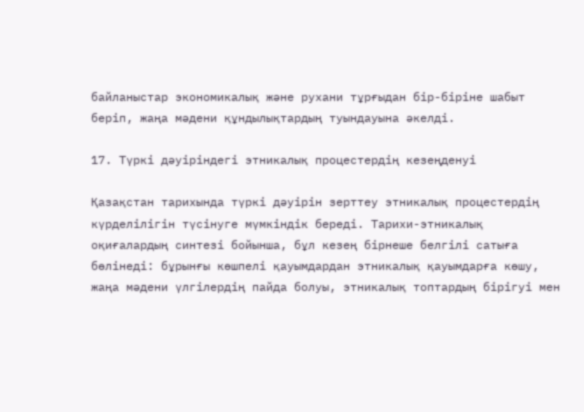байланыстар экономикалық және рухани тұрғыдан бір-біріне шабыт беріп, жаңа мәдени құндылықтардың туындауына әкелді.

17. Түркі дәуіріндегі этникалық процестердің кезеңденуі

Қазақстан тарихында түркі дәуірін зерттеу этникалық процестердің күрделілігін түсінуге мүмкіндік береді. Тарихи-этникалық оқиғалардың синтезі бойынша, бұл кезең бірнеше белгілі сатыға бөлінеді: бұрынғы көшпелі қауымдардан этникалық қауымдарға көшу, жаңа мәдени үлгілердің пайда болуы, этникалық топтардың бірігуі мен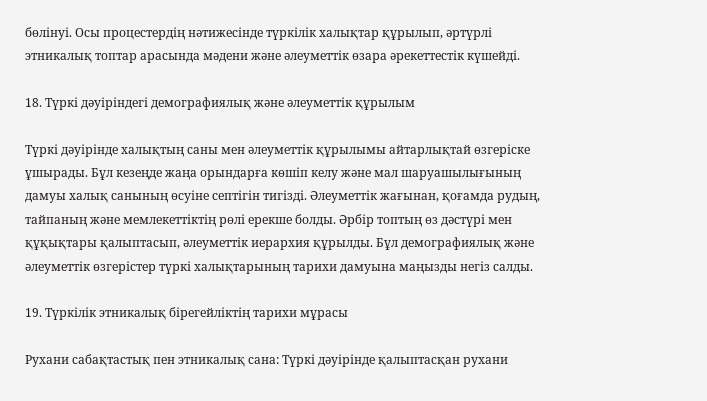бөлінуі. Осы процестердің нәтижесінде түркілік халықтар құрылып, әртүрлі этникалық топтар арасында мәдени және әлеуметтік өзара әрекеттестік күшейді.

18. Түркі дәуіріндегі демографиялық және әлеуметтік құрылым

Түркі дәуірінде халықтың саны мен әлеуметтік құрылымы айтарлықтай өзгеріске ұшырады. Бұл кезеңде жаңа орындарға көшіп келу және мал шаруашылығының дамуы халық санының өсуіне септігін тигізді. Әлеуметтік жағынан, қоғамда рудың, тайпаның және мемлекеттіктің рөлі ерекше болды. Әрбір топтың өз дәстүрі мен құқықтары қалыптасып, әлеуметтік иерархия құрылды. Бұл демографиялық және әлеуметтік өзгерістер түркі халықтарының тарихи дамуына маңызды негіз салды.

19. Түркілік этникалық бірегейліктің тарихи мұрасы

Рухани сабақтастық пен этникалық сана: Түркі дәуірінде қалыптасқан рухани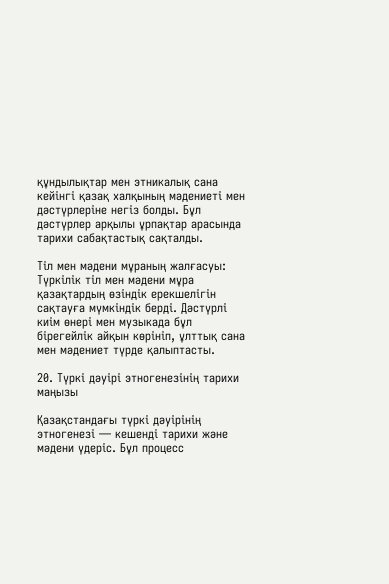құндылықтар мен этникалық сана кейінгі қазақ халқының мәдениеті мен дәстүрлеріне негіз болды. Бұл дәстүрлер арқылы ұрпақтар арасында тарихи сабақтастық сақталды.

Тіл мен мәдени мұраның жалғасуы: Түркілік тіл мен мәдени мұра қазақтардың өзіндік ерекшелігін сақтауға мүмкіндік берді. Дәстүрлі киім өнері мен музыкада бұл бірегейлік айқын көрініп, ұлттық сана мен мәдениет түрде қалыптасты.

20. Түркі дәуірі этногенезінің тарихи маңызы

Қазақстандағы түркі дәуірінің этногенезі — кешенді тарихи және мәдени үдеріс. Бұл процесс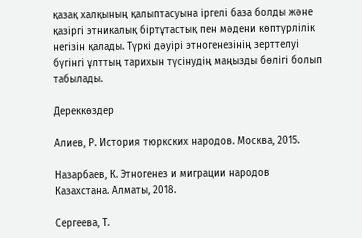қазақ халқының қалыптасуына іргелі база болды және қазіргі этникалық біртұтастық пен мәдени көптүрлілік негізін қалады. Түркі дәуірі этногенезінің зерттелуі бүгінгі ұлттың тарихын түсінудің маңызды бөлігі болып табылады.

Дереккөздер

Алиев, Р. История тюркских народов. Москва, 2015.

Назарбаев, К. Этногенез и миграции народов Казахстана. Алматы, 2018.

Сергеева, Т.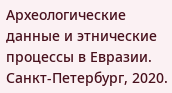Археологические данные и этнические процессы в Евразии. Санкт-Петербург, 2020.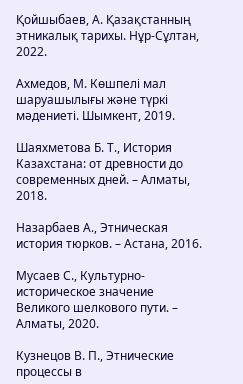Қойшыбаев, А. Қазақстанның этникалық тарихы. Нұр-Сұлтан, 2022.

Ахмедов, М. Көшпелі мал шаруашылығы және түркі мәдениеті. Шымкент, 2019.

Шаяхметова Б. Т., История Казахстана: от древности до современных дней. – Алматы, 2018.

Назарбаев А., Этническая история тюрков. – Астана, 2016.

Мусаев С., Культурно-историческое значение Великого шелкового пути. – Алматы, 2020.

Кузнецов В. П., Этнические процессы в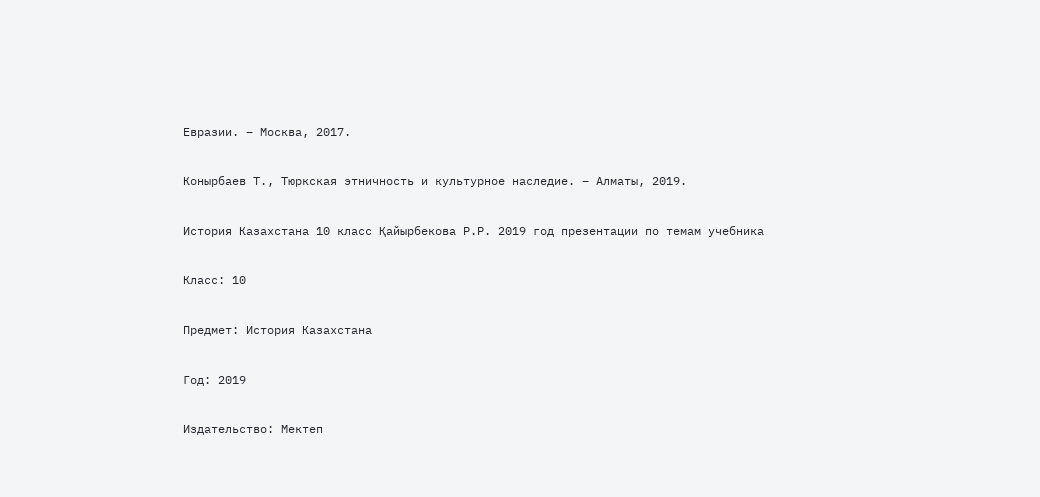Евразии. – Москва, 2017.

Конырбаев Т., Тюркская этничность и культурное наследие. – Алматы, 2019.

История Казахстана 10 класс Қайырбекова Р.Р. 2019 год презентации по темам учебника

Класс: 10

Предмет: История Казахстана

Год: 2019

Издательство: Мектеп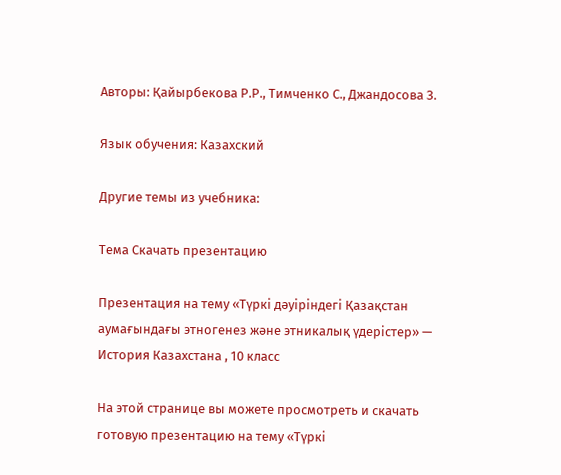Авторы: Қайырбекова Р.Р., Тимченко С., Джандосова З.

Язык обучения: Казахский

Другие темы из учебника:

Тема Скачать презентацию

Презентация на тему «Түркі дәуіріндегі Қазақстан аумағындағы этногенез және этникалық үдерістер» — История Казахстана , 10 класс

На этой странице вы можете просмотреть и скачать готовую презентацию на тему «Түркі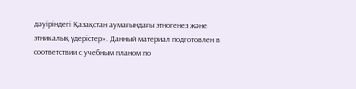дәуіріндегі Қазақстан аумағындағы этногенез және этникалық үдерістер». Данный материал подготовлен в соответствии с учебным планом по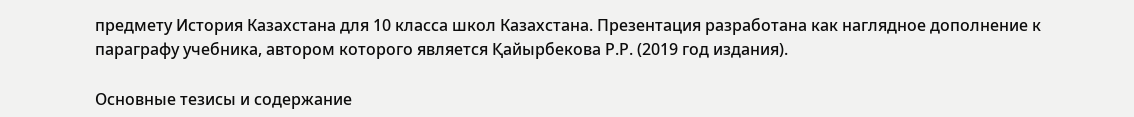предмету История Казахстана для 10 класса школ Казахстана. Презентация разработана как наглядное дополнение к параграфу учебника, автором которого является Қайырбекова Р.Р. (2019 год издания).

Основные тезисы и содержание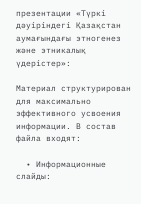презентации «Түркі дәуіріндегі Қазақстан аумағындағы этногенез және этникалық үдерістер»:

Материал структурирован для максимально эффективного усвоения информации. В состав файла входят:

  • Информационные слайды: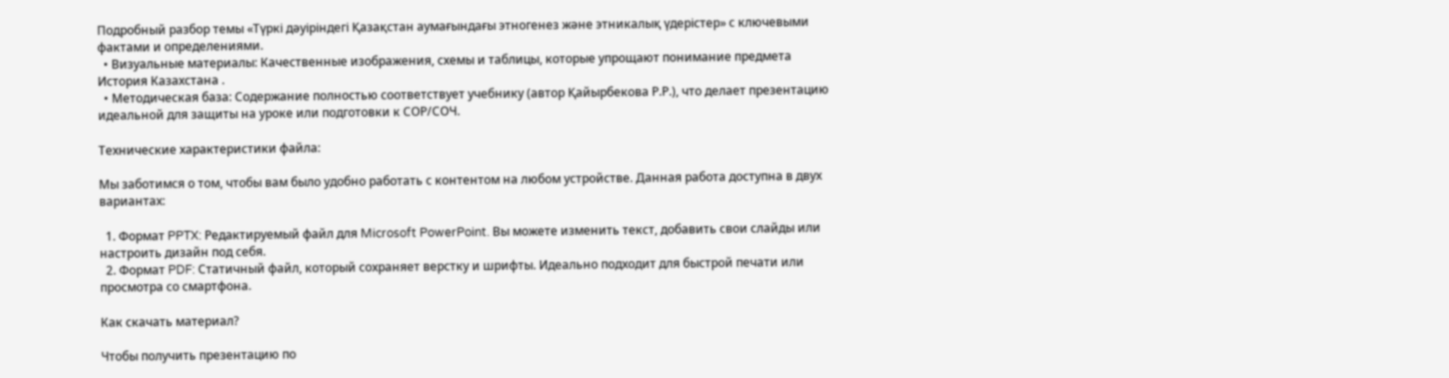Подробный разбор темы «Түркі дәуіріндегі Қазақстан аумағындағы этногенез және этникалық үдерістер» с ключевыми фактами и определениями.
  • Визуальные материалы: Качественные изображения, схемы и таблицы, которые упрощают понимание предмета История Казахстана .
  • Методическая база: Содержание полностью соответствует учебнику (автор Қайырбекова Р.Р.), что делает презентацию идеальной для защиты на уроке или подготовки к СОР/СОЧ.

Технические характеристики файла:

Мы заботимся о том, чтобы вам было удобно работать с контентом на любом устройстве. Данная работа доступна в двух вариантах:

  1. Формат PPTX: Редактируемый файл для Microsoft PowerPoint. Вы можете изменить текст, добавить свои слайды или настроить дизайн под себя.
  2. Формат PDF: Статичный файл, который сохраняет верстку и шрифты. Идеально подходит для быстрой печати или просмотра со смартфона.

Как скачать материал?

Чтобы получить презентацию по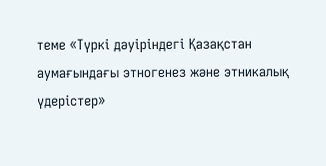теме «Түркі дәуіріндегі Қазақстан аумағындағы этногенез және этникалық үдерістер»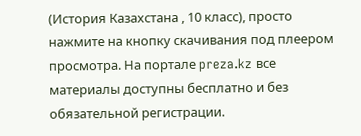(История Казахстана , 10 класс), просто нажмите на кнопку скачивания под плеером просмотра. На портале preza.kz все материалы доступны бесплатно и без обязательной регистрации.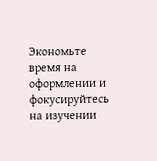Экономьте время на оформлении и фокусируйтесь на изучении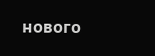нового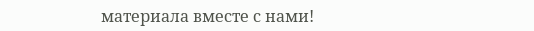материала вместе с нами!